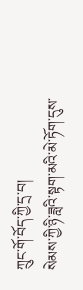ཀྲུང་གོ་བོད་ཀྱི་དྲ་བ།
སེམས་ཀྱི་ཉི་ཟླའི་སྟག་མའི་མེ་ཏོག་དུས་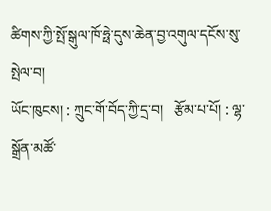ཚིགས་ཀྱི་སྤོ་སྒུལ་ཁོ་ཧྥེ་དུས་ཆེན་བྱ་འགུལ་དངོས་སུ་སྤེལ་བ།
ཡོང་ཁུངས། : ཀྲུང་གོ་བོད་ཀྱི་དྲ་བ།   རྩོམ་པ་པོ། : ལྷ་སྒྲོན་མཚོ་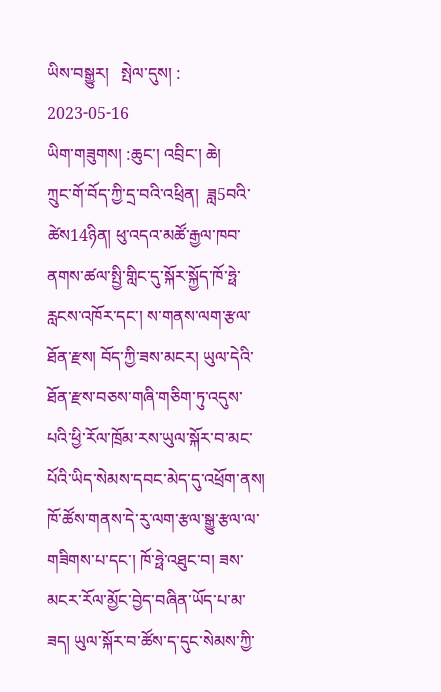ཡིས་བསྒྱུར།   སྤེལ་དུས། : 2023-05-16
ཡིག་གཟུགས། :ཆུང་། འབྲིང་། ཆེ།
ཀྲུང་གོ་བོད་ཀྱི་དྲ་བའི་འཕྲིན།  ཟླ5བའི་ཚེས14ཉིན། ཕུ་འདའ་མཚོ་རྒྱལ་ཁབ་ནགས་ཚལ་སྤྱི་གླིང་དུ་སྐོར་སྐྱོད་ཁོ་ཧྥེ་རླངས་འཁོར་དང་། ས་གནས་ལག་རྩལ་ཐོན་རྫས། བོད་ཀྱི་ཟས་མངར། ཡུལ་དེའི་ཐོན་རྫས་བཅས་གཞི་གཅིག་ཏུ་འདུས་པའི་ཕྱི་རོལ་ཁྲོམ་རས་ཡུལ་སྐོར་བ་མང་པོའི་ཡིད་སེམས་དབང་མེད་དུ་འཕྲོག་ནས། ཁོ་ཚོས་གནས་དེ་རུ་ལག་རྩལ་སྒྱུ་རྩལ་ལ་གཟིགས་པ་དང་། ཁོ་ཧྥེ་འཐུང་བ། ཟས་མངར་རོལ་མྱོང་བྱེད་བཞིན་ཡོད་པ་མ་ཟད། ཡུལ་སྐོར་བ་ཚོས་ད་དུང་སེམས་ཀྱི་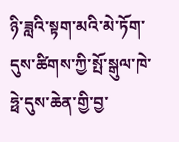ཉི་ཟླའི་སྟག་མའི་མེ་ཏོག་དུས་ཚིགས་ཀྱི་སྤོ་སྒུལ་ཁེ་ཧྥེ་དུས་ཆེན་གྱི་བྱ་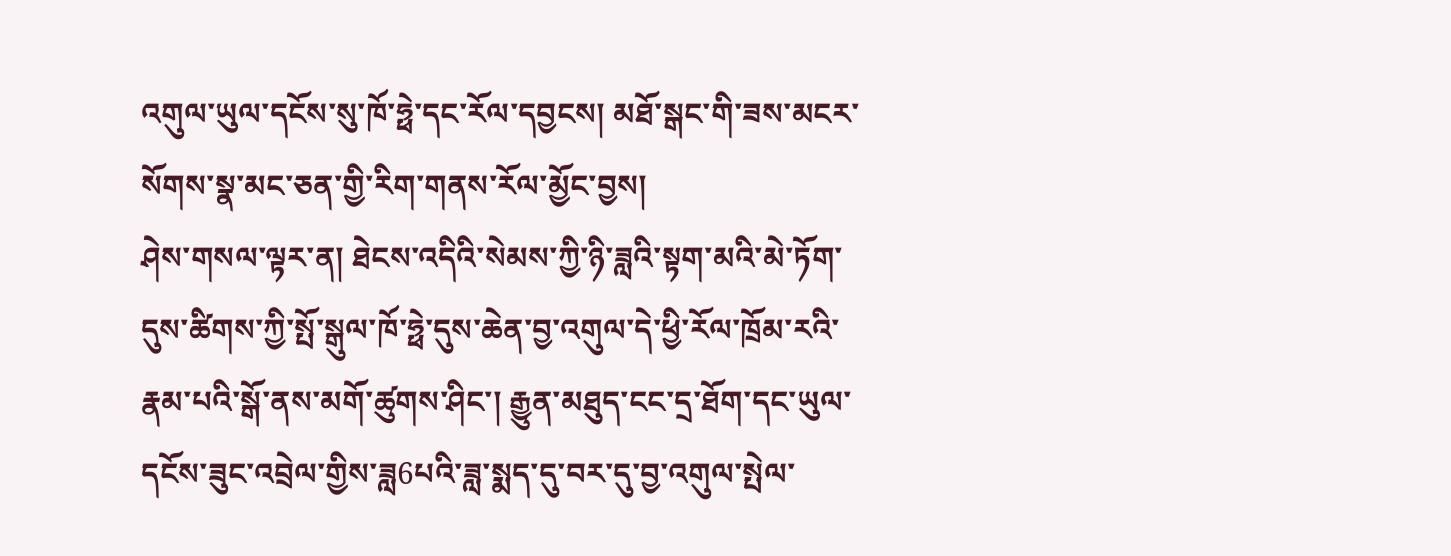འགུལ་ཡུལ་དངོས་སུ་ཁོ་ཧྥེ་དང་རོལ་དབྱངས། མཐོ་སྒང་གི་ཟས་མངར་སོགས་སྣ་མང་ཅན་གྱི་རིག་གནས་རོལ་མྱོང་བྱས།
ཤེས་གསལ་ལྟར་ན། ཐེངས་འདིའི་སེམས་ཀྱི་ཉི་ཟླའི་སྟག་མའི་མེ་ཏོག་དུས་ཚིགས་ཀྱི་སྤོ་སྒུལ་ཁོ་ཧྥེ་དུས་ཆེན་བྱ་འགུལ་དེ་ཕྱི་རོལ་ཁྲོམ་རའི་རྣམ་པའི་སྒོ་ནས་མགོ་ཚུགས་ཤིང་། རྒྱུན་མཐུད་ངང་དྲ་ཐོག་དང་ཡུལ་དངོས་ཟུང་འབྲེལ་གྱིས་ཟླ6པའི་ཟླ་སྨད་དུ་བར་དུ་བྱ་འགུལ་སྤེལ་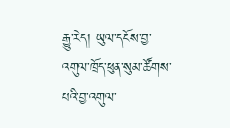རྒྱུ་རེད། ཡུལ་དངོས་བྱ་འགུལ་ཁྲོད་ཕུན་སུམ་ཚོགས་པའི་བྱ་འགུལ་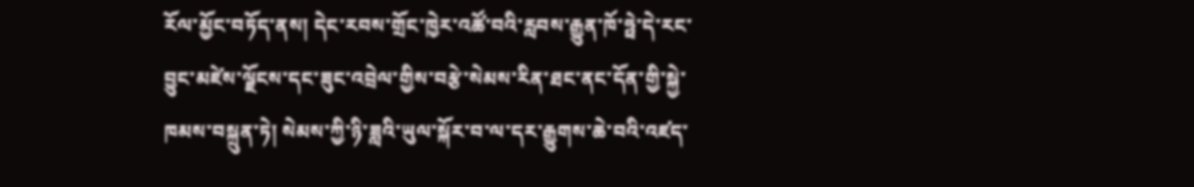རོལ་མྱོང་བཏོད་ནས། དེང་རབས་གྲོང་ཁྱེར་འཚོ་བའི་རླབས་རྒྱུན་ཁོ་ཧྥེ་དེ་རང་བྱུང་མཛེས་ལྗོངས་དང་ཟུང་འབྲེལ་གྱིས་བརྩེ་སེམས་རིན་ཐང་ནང་དོན་གྱི་སྐྱེ་ཁམས་བསྐྲུན་ཏེ། སེམས་ཀྱི་ཉི་ཟླའི་ཡུལ་སྐོར་བ་ལ་དར་རྒྱུགས་ཆེ་བའི་འཛད་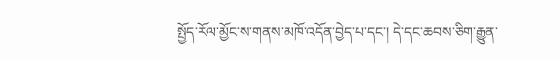སྤྱོད་རོལ་མྱོང་ས་གནས་མཁོ་འདོན་བྱེད་པ་དང་། དེ་དང་ཆབས་ཅིག་རྒྱུན་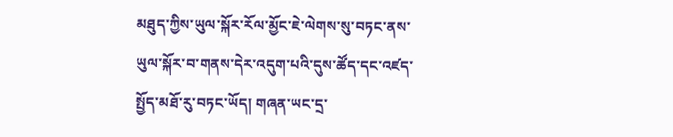མཐུད་ཀྱིས་ཡུལ་སྐོར་རོལ་མྱོང་ཇེ་ལེགས་སུ་བཏང་ནས་ཡུལ་སྐོར་བ་གནས་དེར་འདུག་པའི་དུས་ཚོད་དང་འཛད་སྤྱོད་མཐོ་རུ་བཏང་ཡོད། གཞན་ཡང་དྲ་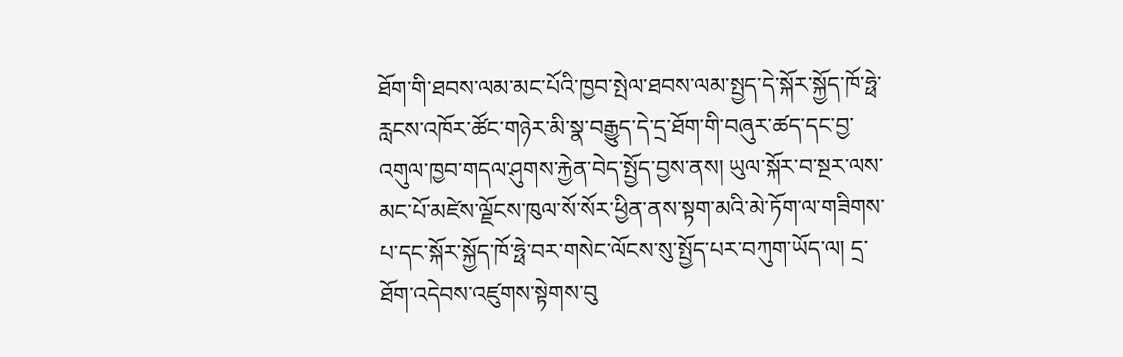ཐོག་གི་ཐབས་ལམ་མང་པོའི་ཁྱབ་སྤེལ་ཐབས་ལམ་སྤྱད་དེ་སྐོར་སྐྱོད་ཁོ་ཧྥེ་རླངས་འཁོར་ཚོང་གཉེར་མི་སྣ་བརྒྱུད་དེ་དྲ་ཐོག་གི་བཞུར་ཚད་དང་བྱ་འགུལ་ཁྱབ་གདལ་ཤུགས་རྐྱེན་བེད་སྤྱོད་བྱས་ནས། ཡུལ་སྐོར་བ་སྔར་ལས་མང་པོ་མཛེས་ལྗོངས་ཁུལ་སོ་སོར་ཕྱིན་ནས་སྟག་མའི་མེ་ཏོག་ལ་གཟིགས་པ་དང་སྐོར་སྐྱོད་ཁོ་ཧྥེ་བར་གསེང་ལོངས་སུ་སྤྱོད་པར་བཀུག་ཡོད་ལ། དྲ་ཐོག་འདེབས་འཛུགས་སྟེགས་བུ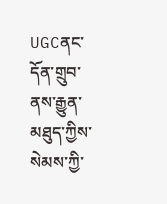UGCནང་དོན་གྲུབ་ནས་རྒྱུན་མཐུད་ཀྱིས་སེམས་ཀྱི་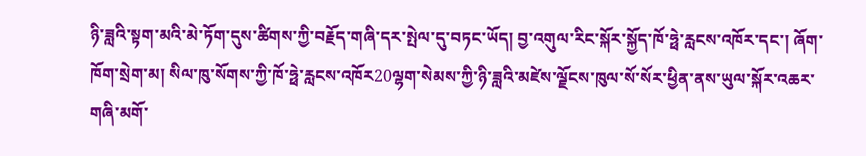ཉི་ཟླའི་སྟག་མའི་མེ་ཏོག་དུས་ཚིགས་ཀྱི་བརྗོད་གཞི་དར་སྤེལ་དུ་བཏང་ཡོད། བྱ་འགུལ་རིང་སྐོར་སྐྱོད་ཁོ་ཧྥེ་རླངས་འཁོར་དང་། ཞོག་ཁོག་སྲེག་མ། སིལ་ཁུ་སོགས་ཀྱི་ཁོ་ཧྥེ་རླངས་འཁོར20ལྷག་སེམས་ཀྱི་ཉི་ཟླའི་མཛེས་ལྗོངས་ཁུལ་སོ་སོར་ཕྱིན་ནས་ཡུལ་སྐོར་འཆར་གཞི་མགོ་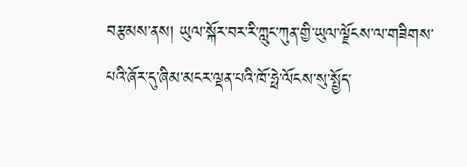བརྩམས་ནས། ཡུལ་སྐོར་བར་རི་ཀླུང་ཀུན་གྱི་ཡུལ་ལྗོངས་ལ་གཟིགས་པའི་ཞོར་དུ་ཞིམ་མངར་ལྡན་པའི་ཁོ་ཧྥེ་ལོངས་སུ་སྤྱོད་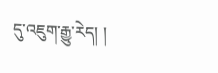དུ་འཇུག་རྒྱུ་རེད། །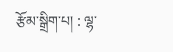རྩོམ་སྒྲིག་པ། : ལྷ་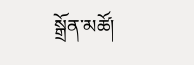སྒྲོན་མཚོ།